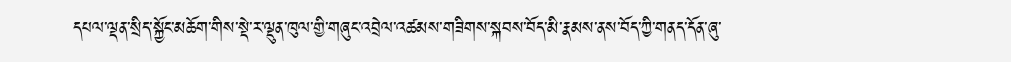དཔལ་ལྡན་སྲིད་སྐྱོང་མཆོག་གིས་སྡེ་ར་ལྡུན་ཁུལ་གྱི་གཞུང་འབྲེལ་འཚམས་གཟིགས་སྐབས་བོད་མི་རྣམས་ནས་བོད་ཀྱི་གནད་དོན་ཞུ་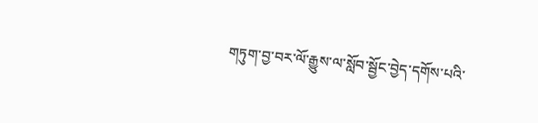གཏུག་བྱ་བར་ལོ་རྒྱུས་ལ་སློབ་སྦྱོང་བྱེད་དགོས་པའི་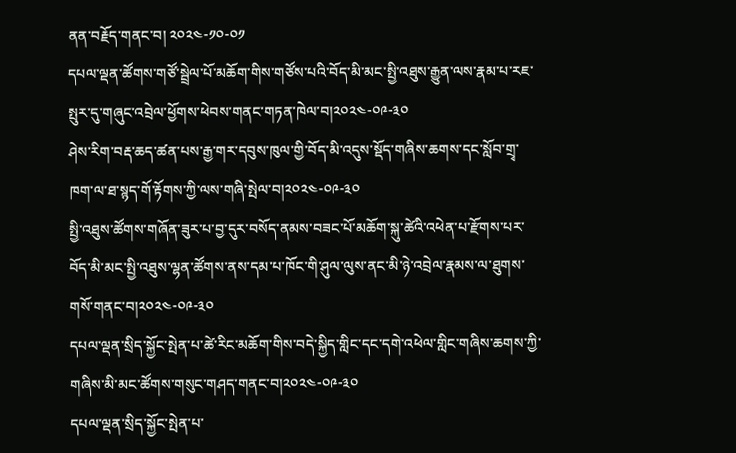ནན་བརྗོད་གནང་བ། ༢༠༢༤-༡༠-༠༡
དཔལ་ལྡན་ཚོགས་གཙོ་སྦྲེལ་པོ་མཆོག་གིས་གཙོས་པའི་བོད་མི་མང་སྤྱི་འཐུས་རྒྱུན་ལས་རྣམ་པ་རཇ་སྤུར་དུ་གཞུང་འབྲེལ་ཕྱོགས་ཕེབས་གནང་གཏན་ཁེལ་བ།༢༠༢༤-༠༩-༣༠
ཤེས་རིག་བརྡ་ཆད་ཚན་པས་རྒྱ་གར་དབུས་ཁུལ་གྱི་བོད་མི་འདུས་སྡོད་གཞིས་ཆགས་དང་སློབ་གྲྭ་ཁག་ལ་ཐ་སྙད་གོ་རྟོགས་ཀྱི་ལས་གཞི་སྤེལ་བ།༢༠༢༤-༠༩-༣༠
སྤྱི་འཐུས་ཚོགས་གཞོན་ཟུར་པ་བྱ་དུར་བསོད་ནམས་བཟང་པོ་མཆོག་སྐུ་ཚེའི་འཕེན་པ་རྫོགས་པར་བོད་མི་མང་སྤྱི་འཐུས་ལྷན་ཚོགས་ནས་དམ་པ་ཁོང་གི་ཤུལ་ལུས་ནང་མི་ཉེ་འབྲེལ་རྣམས་ལ་ཐུགས་གསོ་གནང་བ།༢༠༢༤-༠༩-༣༠
དཔལ་ལྡན་སྲིད་སྐྱོང་སྤེན་པ་ཚེ་རིང་མཆོག་གིས་བདེ་སྐྱིད་གླིང་དང་དགེ་འཕེལ་གླིང་གཞིས་ཆགས་ཀྱི་གཞིས་མི་མང་ཚོགས་གསུང་གཤད་གནང་བ།༢༠༢༤-༠༩-༣༠
དཔལ་ལྡན་སྲིད་སྐྱོང་སྤེན་པ་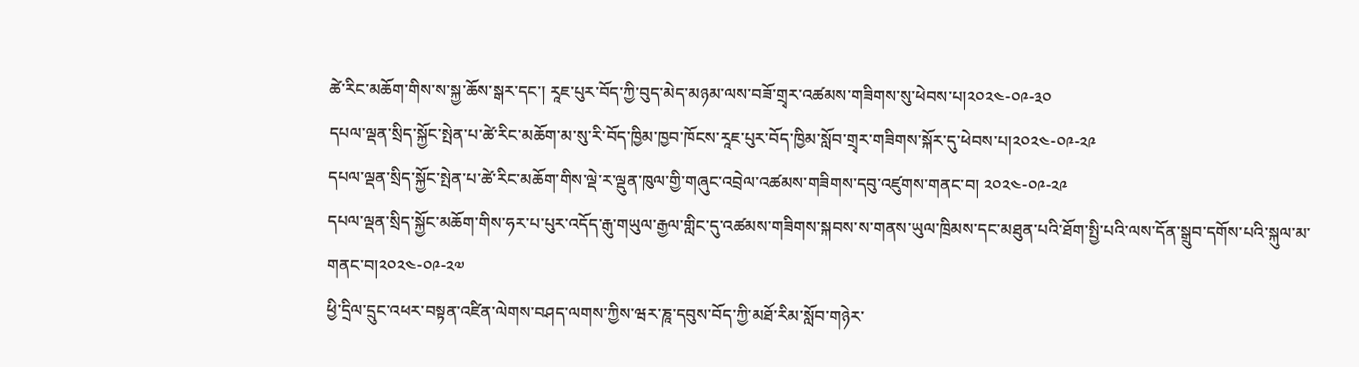ཚེ་རིང་མཆོག་གིས་ས་སྐྱ་ཆོས་སྒར་དང་། རཱཇ་པུར་བོད་ཀྱི་བུད་མེད་མཉམ་ལས་བཟོ་གྲྭར་འཚམས་གཟིགས་སུ་ཕེབས་པ།༢༠༢༤-༠༩-༣༠
དཔལ་ལྡན་སྲིད་སྐྱོང་སྤེན་པ་ཚེ་རིང་མཆོག་མ་སུ་རི་བོད་ཁྱིམ་ཁྱབ་ཁོངས་རཱཇ་པུར་བོད་ཁྱིམ་སློབ་གྲྭར་གཟིགས་སྐོར་དུ་ཕེབས་པ།༢༠༢༤-༠༩-༢༩
དཔལ་ལྡན་སྲིད་སྐྱོང་སྤེན་པ་ཚེ་རིང་མཆོག་གིས་ལྡེ་ར་ལྡུན་ཁུལ་གྱི་གཞུང་འབྲེལ་འཚམས་གཟིགས་དབུ་འཛུགས་གནང་བ། ༢༠༢༤-༠༩-༢༩
དཔལ་ལྡན་སྲིད་སྐྱོང་མཆོག་གིས་ཧར་པ་པུར་འདོད་རྒུ་གཡུལ་རྒྱལ་གླིང་དུ་འཚམས་གཟིགས་སྐབས་ས་གནས་ཡུལ་ཁྲིམས་དང་མཐུན་པའི་ཐོག་སྤྱི་པའི་ལས་དོན་སྒྲུབ་དགོས་པའི་སྐུལ་མ་གནང་བ།༢༠༢༤-༠༩-༢༧
ཕྱི་དྲིལ་དྲུང་འཕར་བསྟན་འཛིན་ལེགས་བཤད་ལགས་ཀྱིས་ཝར་ཎཱ་དབུས་བོད་ཀྱི་མཐོ་རིམ་སློབ་གཉེར་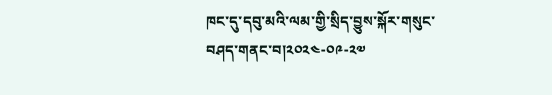ཁང་དུ་དབུ་མའི་ལམ་གྱི་སྲིད་བྱུས་སྐོར་གསུང་བཤད་གནང་བ།༢༠༢༤-༠༩-༢༧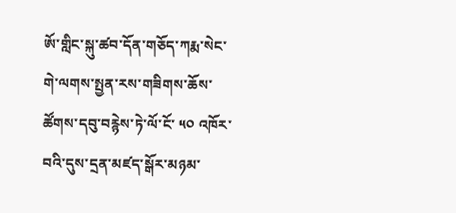ཨོ་གླིང་སྐུ་ཚབ་དོན་གཅོད་ཀརྨ་སེང་གེ་ལགས་སྤྱན་རས་གཟིགས་ཆོས་ཚོགས་དབུ་བརྙེས་ཏེ་ལོ་ངོ་ ༥༠ འཁོར་བའི་དུས་དྲན་མཛད་སྒོར་མཉམ་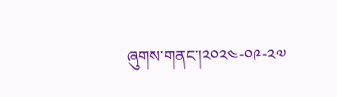ཞུགས་གནང་།༢༠༢༤-༠༩-༢༧